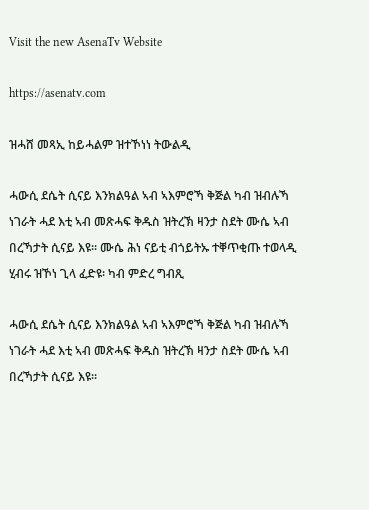Visit the new AsenaTv Website

https://asenatv.com

ዝሓሸ መጻኢ ከይሓልም ዝተኾነነ ትውልዲ

ሓውሲ ደሴት ሲናይ እንክልዓል ኣብ ኣእምሮኻ ቅጅል ካብ ዝብሉኻ ነገራት ሓደ እቲ ኣብ መጽሓፍ ቅዱስ ዝትረኽ ዛንታ ስደት ሙሴ ኣብ በረኻታት ሲናይ እዩ፡፡ ሙሴ ሕነ ናይቲ ብጎይትኡ ተቐጥቂጡ ተወላዲ ሂብሩ ዝኾነ ጊላ ፈድዩ፡ ካብ ምድረ ግብጺ

ሓውሲ ደሴት ሲናይ እንክልዓል ኣብ ኣእምሮኻ ቅጅል ካብ ዝብሉኻ ነገራት ሓደ እቲ ኣብ መጽሓፍ ቅዱስ ዝትረኽ ዛንታ ስደት ሙሴ ኣብ በረኻታት ሲናይ እዩ፡፡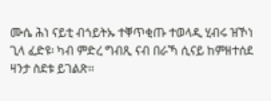ሙሴ ሕነ ናይቲ ብጎይትኡ ተቐጥቂጡ ተወላዲ ሂብሩ ዝኾነ ጊላ ፈድዩ፡ ካብ ምድረ ግብጺ ናብ በራኻ ሲናይ ከምዘተሰደ ዛንታ ስደቱ ይገልጽ፡፡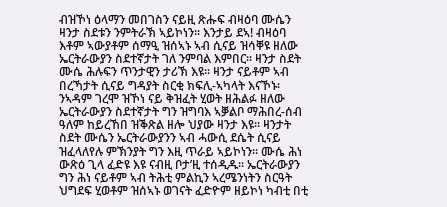ብዝኾነ ዕላማን መበገስን ናይዚ ጽሑፍ ብዛዕባ ሙሴን ዛንታ ስደቱን ንምትራኽ ኣይኮነን፡፡ እንታይ ደኣ! ብዛዕባ እቶም ኣውያቶም ሰማዒ ዝሰኣኑ ኣብ ሲናይ ዝሳቐዩ ዘለው ኤርትራውያን ስደተኛታት ገለ ንምባል እምበር፡፡ ዛንታ ስደት ሙሴ ሕሉፍን ጥንታዊን ታሪኽ እዩ፡፡ ዛንታ ናይቶም ኣብ በረኻታት ሲናይ ግዳያት ስርቂ ክፍሊ-ኣካላት እናኾኑ፡ ንኣዳም ገረሞ ዝኾነ ናይ ቅዝፈት ሂወት ዘሕልፉ ዘለው ኤርትራውያን ስደተኛታት ግን ዝግባእ ኣቓልቦ ማሕበረ-ሰብ ዓለም ከይረኸበ ዝቕጽል ዘሎ ህያው ዛንታ እዩ፡፡ ዛንታት ስደት ሙሴን ኤርትራውያንን ኣብ ሓውሲ ደሴት ሲናይ ዝፈላለየሉ ምኽንያት ግን እዚ ጥራይ ኣይኮነን፡፡ ሙሴ ሕነ ውጽዕ ጊላ ፈድዩ እዩ ናብዚ ቦታ’ዚ ተሰዲዱ፡፡ ኤርትራውያን ግን ሕነ ናይቶም ኣብ ትሕቲ ምልኪን ኣረሜንነትን ስርዓት ህግደፍ ሂወቶም ዝሰኣኑ ወገናት ፈድዮም ዘይኮነ ካብቲ በቲ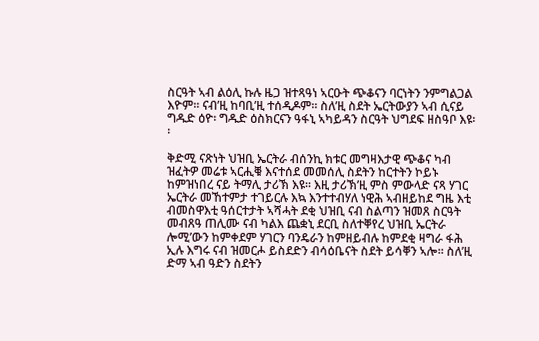ስርዓት ኣብ ልዕሊ ኩሉ ዜጋ ዝተጻዓነ ኣርዑት ጭቆናን ባርነትን ንምግልጋል እዮም፡፡ ናብ’ዚ ከባቢ’ዚ ተሰዲዶም፡፡ ስለ’ዚ ስደት ኤርትውያን ኣብ ሲናይ ግዱድ ዕዮ፡ ግዱድ ዕስክርናን ዓፋኒ ኣካይዳን ስርዓት ህግደፍ ዘስዓቦ እዩ፡፡

ቅድሚ ናጽነት ህዝቢ ኤርትራ ብሰንኪ ክቱር መግዛእታዊ ጭቆና ካብ ዝፈትዎ መሬቱ ኣርሒቑ እናተሰደ መመሰሊ ስደትን ከርተትን ኮይኑ ከምዝነበረ ናይ ትማሊ ታሪኽ እዩ፡፡ እዚ ታሪኽ’ዚ ምስ ምውላድ ናጻ ሃገር ኤርትራ መኸተምታ ተገይርሉ እኳ እንተተብሃለ ነዊሕ ኣብዘይከደ ግዜ እቲ ብመስዋእቲ ዓሰርተታት ኣሻሓት ደቂ ህዝቢ ናብ ስልጣን ዝመጸ ስርዓት መብጸዓ ጠሊሙ ናብ ካልእ ጨቋኒ ደርቢ ስለተቐየረ ህዝቢ ኤርትራ ሎሚ’ውን ከምቀደም ሃገርን ባንዴራን ከምዘይብሉ ከምደቂ ዛግራ ፋሕ ኢሉ እግሩ ናብ ዝመርሖ ይስደድን ብሳዕቤናት ስደት ይሳቐን ኣሎ፡፡ ስለ’ዚ ድማ ኣብ ዓድን ስደትን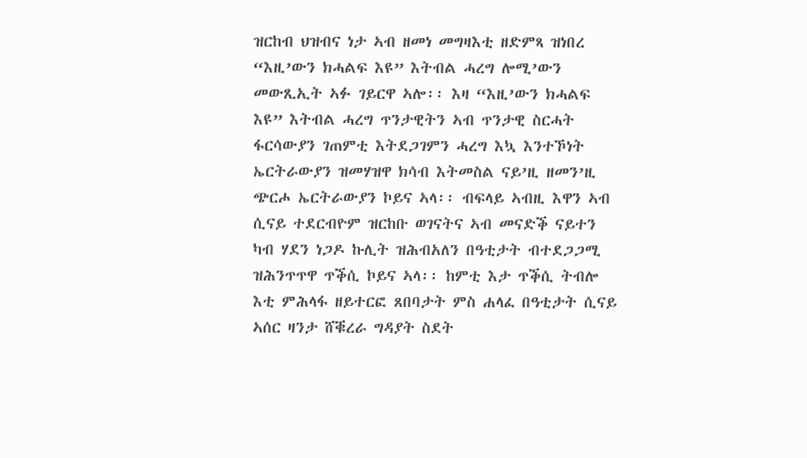ዝርከብ ህዝብና ነታ ኣብ ዘመነ መግዛእቲ ዘድምጻ ዝነበረ “እዚ’ውን ክሓልፍ እዩ” እትብል ሓረግ ሎሚ’ውን መውጺኢት ኣፉ ገይርዋ ኣሎ፡፡ እዛ “እዚ’ውን ክሓልፍ እዩ” እትብል ሓረግ ጥንታዊትን ኣብ ጥንታዊ ስርሓት ፋርሳውያን ገጠምቲ እትደጋገምን ሓረግ እኳ እንተኾነት ኤርትራውያን ዝመሃዝዋ ክሳብ እትመስል ናይ’ዚ ዘመን’ዚ ጭርሖ ኤርትራውያን ኮይና ኣላ፡፡ ብፍላይ ኣብዚ እዋን ኣብ ሲናይ ተደርብዮም ዝርከቡ ወገናትና ኣብ መናድቕ ናይተን ካብ ሃደን ነጋዶ ኩሊት ዝሕብአለን በዓቲታት ብተደጋጋሚ ዝሕንጥጥዋ ጥቕሲ ኮይና ኣላ፡፡ ከምቲ እታ ጥቕሲ ትብሎ እቲ ምሕላፋ ዘይተርፎ ጸበባታት ምስ ሐላፈ በዓቲታት ሲናይ ኣሰር ዛንታ ሸቑረራ ግዳያት ስደት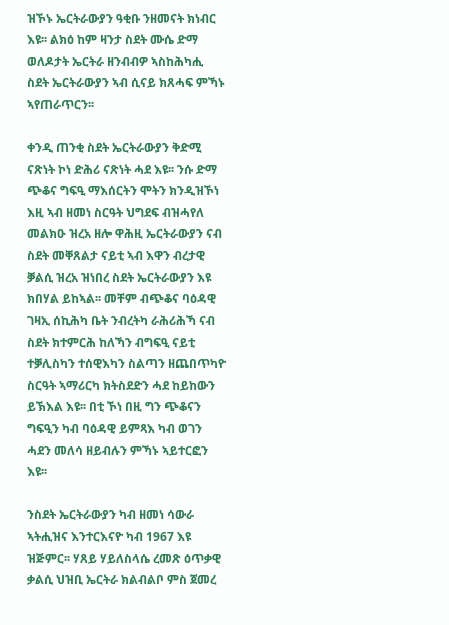ዝኾኑ ኤርትራውያን ዓቂቡ ንዘመናት ክነብር እዩ፡፡ ልክዕ ከም ዛንታ ስደት ሙሴ ድማ ወለዶታት ኤርትራ ዘንብብዎ ኣስከሕካሒ ስደት ኤርትራውያን ኣብ ሲናይ ክጸሓፍ ምኻኑ ኣየጠራጥርን፡፡

ቀንዲ ጠንቂ ስደት ኤርትራውያን ቅድሚ ናጽነት ኮነ ድሕሪ ናጽነት ሓደ እዩ፡፡ ንሱ ድማ ጭቆና ግፍዒ ማእሰርትን ሞትን ክንዲዝኾነ እዚ ኣብ ዘመነ ስርዓት ህግደፍ ብዝሓየለ መልክዑ ዝረአ ዘሎ ዋሕዚ ኤርትራውያን ናብ ስደት መቐጸልታ ናይቲ ኣብ እዋን ብረታዊ ቓልሲ ዝረአ ዝነበረ ስደት ኤርትራውያን እዩ ክበሃል ይከኣል፡፡ መቸም ብጭቆና ባዕዳዊ ገዛኢ ሰኪሕካ ቤት ንብረትካ ራሕሪሕኻ ናብ ስደት ክተምርሕ ከለኻን ብግፍዒ ናይቲ ተቓሊስካን ተሰዊእካን ስልጣን ዘጨበጥካዮ ስርዓት ኣማሪርካ ክትስደድን ሓደ ከይከውን ይኽእል እዩ፡፡ በቲ ኾነ በዚ ግን ጭቆናን ግፍዒን ካብ ባዕዳዊ ይምጻእ ካብ ወገን ሓደን መለሳ ዘይብሉን ምኻኑ ኣይተርፎን እዩ፡፡

ንስደት ኤርትራውያን ካብ ዘመነ ሳውራ ኣትሒዝና እንተርእናዮ ካብ 1967 እዩ ዝጅምር፡፡ ሃጸይ ሃይለስላሴ ረመጽ ዕጥቃዊ ቃልሲ ህዝቢ ኤርትራ ክልብልቦ ምስ ጀመረ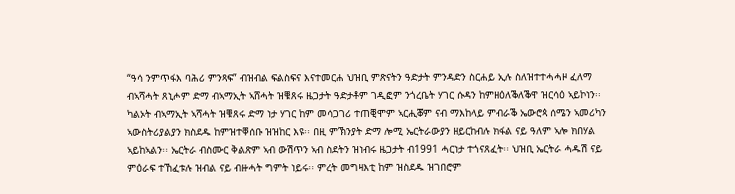“ዓሳ ንምጥፋእ ባሕሪ ምንጻፍ” ብዝብል ፍልስፍና እናተመርሐ ህዝቢ ምጽናትን ዓድታት ምንዳድን ስርሐይ ኢሉ ስለዝተተሓሓዞ ፈለማ ብኣሻሓት ጸኒሖም ድማ ብኣማኢት ኣሸሓት ዝቑጸሩ ዜጋታት ዓድታቶም ገዲፎም ንጎረቤት ሃገር ሱዳን ከምዘዕለቕለቕዋ ዝርሳዕ ኣይኮነን፡፡ ካልኦት ብኣማኢት ኣሻሓት ዝቑጸሩ ድማ ነታ ሃገር ከም መሳጋገሪ ተጠቒሞም ኣርሒቖም ናብ ማእከላይ ምብራቕ ኤውሮጳ ሰሜን ኣመሪካን ኣውስትሪያልያን ክስደዱ ከምዝተቐሰቡ ዝዝከር እዩ፡፡ በዚ ምኽንያት ድማ ሎሚ ኤርትራውያን ዘይርከብሉ ክፋል ናይ ዓለም ኣሎ ክበሃል ኣይከኣልን፡፡ ኤርትራ ብስሙር ቅልጽም ኣብ ውሽጥን ኣብ ስደትን ዝነብሩ ዜጋታት ብ1991 ሓርነታ ተጎናጸፈት፡፡ ህዝቢ ኤርትራ ሓዱሽ ናይ ምዕራፍ ተኸፈቱሉ ዝብል ናይ ብዙሓት ግምት ነይሩ፡፡ ምረት መግዛእቲ ከም ዝስደዱ ዝገበሮም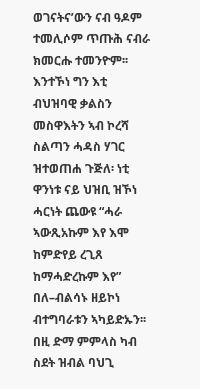ወገናትና’ውን ናብ ዓዶም ተመሊሶም ጥጡሕ ናብራ ክመርሑ ተመንዮም፡፡ እንተኾነ ግን እቲ ብህዝባዊ ቃልስን መስዋእትን ኣብ ኮረሻ ስልጣን ሓዳስ ሃገር ዝተወጠሐ ጉጅለ፡ ነቲ ዋንነቱ ናይ ህዝቢ ዝኾነ ሓርነት ጨውዩ “ሓራ ኣውጺአኩም እየ እሞ ከምድየይ ረጊጸ ከማሓድረኩም እየ” በለ–ብልሳኑ ዘይኮነ ብተግባራቱን ኣካይድኡን፡፡ በዚ ድማ ምምላስ ካብ ስደት ዝብል ባህጊ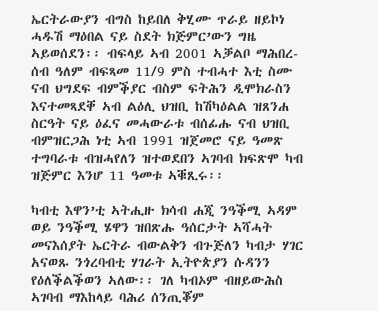ኤርትራውያን ብግስ ከይበለ ቅሂሙ ጥራይ ዘይኮነ ሓዱሽ ማዕበል ናይ ስደት ክጅምር’ውን ግዜ ኣይወሰደን፡፡ ብፍላይ ኣብ 2001 ኣቓልቦ ማሕበረ-ሰብ ዓለም ብፍጻመ 11/9 ምስ ተብሓተ እቲ ስሙ ናብ ህግደፍ ብምቕያር ብስም ፍትሕን ዲሞክራስን እናተመጻደቐ ኣብ ልዕሊ ህዝቢ ከሽካዕልል ዝጸንሐ ስርዓት ናይ ዕፈና መሓውራቱ ብሰፊሑ ናብ ህዝቢ ብምዝርጋሕ ነቲ ኣብ 1991 ዝጀመሮ ናይ ዓመጽ ተግባራቱ ብዝሓየለን ዝተወደበን ኣገባብ ክፍጽሞ ካብ ዝጅምር እንሆ 11 ዓመቱ ኣቑጺሩ፡፡

ካብቲ እዋን’ቲ ኣትሒዙ ክሳብ ሐጂ ንዓቕሚ ኣዳም ወይ ንዓቕሚ ሄዋን ዝበጽሑ ዓሰርታት ኣሻሓት መናእሰያት ኤርትራ ብውልቅን ብጉጅለን ካብታ ሃገር አናወጹ ንጎረባብቲ ሃገራት ኢትዮጵያን ሱዳንን የዕለቕልቕወን ኣለው፡፡ ገለ ካብኦም ብዘይውሕስ ኣገባብ ማእከላይ ባሕሪ ሰንጢቖም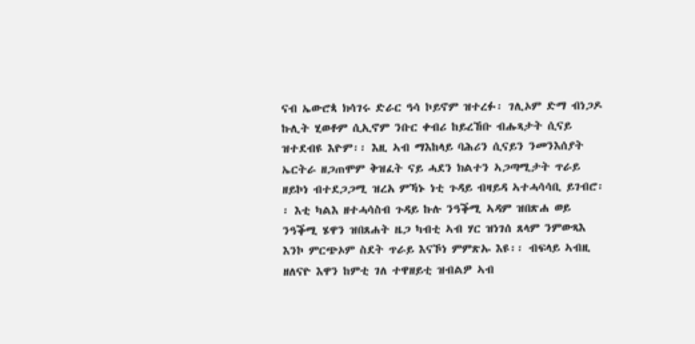ናብ ኤውሮጳ ክሳገሩ ድራር ዓሳ ኮይኖም ዝተረፉ፡ ገሊኦም ድማ ብነጋዶ ኩሊት ሂወቶም ሲኢኖም ንቡር ቀብሪ ከይረኸቡ ብሑጻታት ሲናይ ዝተደብዩ እዮም፡፡ እዚ ኣብ ማእከላይ ባሕሪን ሲናይን ንመንእሰያት ኤርትራ ዘጋጠሞም ቅዝፈት ናይ ሓደን ክልተን ኣጋጣሚታት ጥራይ ዘይኮነ ብተደጋጋሚ ዝረአ ምኻኑ ነቲ ጉዳይ ብዛይዳ ኣተሓሳሳቢ ይገብሮ፡፡ እቲ ካልእ ዘተሓሳስብ ጉዳይ ኩሉ ንዓቕሚ ኣዳም ዝበጽሐ ወይ ንዓቕሚ ሄዋን ዝበጸሐት ዜጋ ካብቲ ኣብ ሃር ዝነገሰ ጸላም ንምውጻእ እንኮ ምርጭኦም ስደት ጥራይ እናኾነ ምምጽኡ እዩ፡፡ ብፍላይ ኣብዚ ዘለናዮ እዋን ከምቲ ገለ ተዋዘይቲ ዝብልዎ ኣብ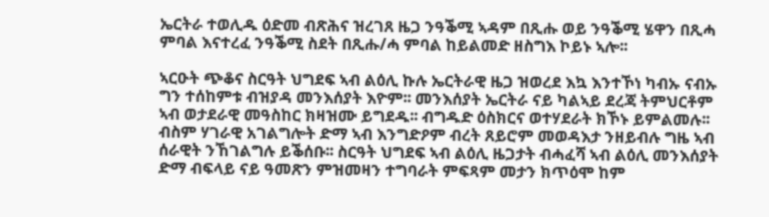ኤርትራ ተወሊዱ ዕድመ ብጽሕና ዝረገጸ ዜጋ ንዓቕሚ ኣዳም በጺሑ ወይ ንዓቕሚ ሄዋን በጺሓ ምባል እናተረፈ ንዓቕሚ ስደት በጺሑ/ሓ ምባል ከይልመድ ዘስግእ ኮይኑ ኣሎ፡፡

ኣርዑት ጭቆና ስርዓት ህግደፍ ኣብ ልዕሊ ኩሉ ኤርትራዊ ዜጋ ዝወረደ እኳ እንተኾነ ካብኡ ናብኡ ግን ተሰከምቱ ብዝያዳ መንእሰያት እዮም፡፡ መንእሰያት ኤርትራ ናይ ካልኣይ ደረጃ ትምህርቶም ኣብ ወታደራዊ መዓስከር ክዛዝሙ ይግደዱ፡፡ ብግዱድ ዕስክርና ወተሃደራት ክኾኑ ይምልመሉ፡፡ ብስም ሃገራዊ አገልግሎት ድማ ኣብ እንግድዖም ብረት ጸይሮም መወዳእታ ንዘይብሉ ግዜ ኣብ ሰራዊት ንኸገልግሉ ይቕሰቡ፡፡ ስርዓት ህግደፍ ኣብ ልዕሊ ዜጋታት ብሓፈሻ ኣብ ልዕሊ መንእሰያት ድማ ብፍላይ ናይ ዓመጽን ምዝመዛን ተግባራት ምፍጻም መታን ክጥዕሞ ከም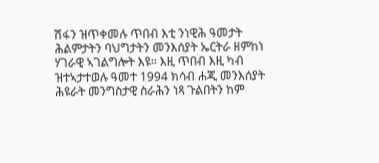ሽፋን ዝጥቀመሉ ጥበብ እቲ ንነዊሕ ዓመታት ሕልምታትን ባህግታትን መንእሰያት ኤርትራ ዘምከነ ሃገራዊ ኣገልግሎት እዩ፡፡ እዚ ጥበብ እዚ ካብ ዝተኣታተወሉ ዓመተ 1994 ክሳብ ሐጂ መንእሰያት ሕዩራት መንግስታዊ ስራሕን ነጻ ጉልበትን ከም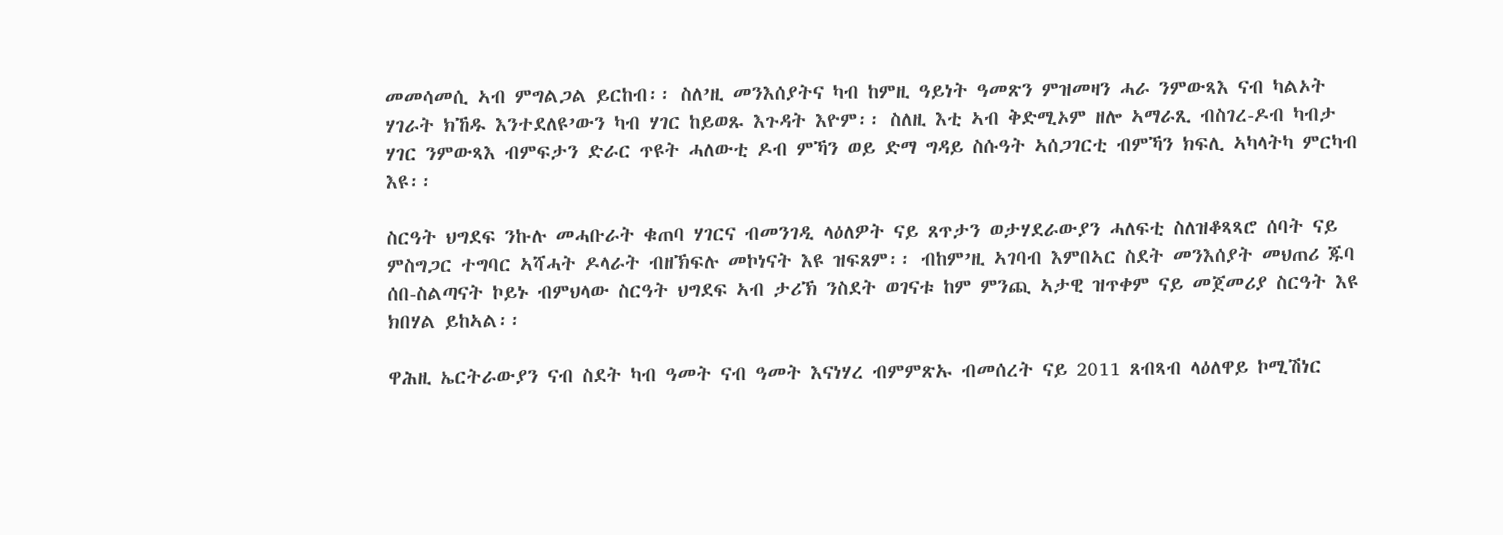መመሳመሲ ኣብ ምግልጋል ይርከብ፡፡ ስለ’ዚ መንእሰያትና ካብ ከምዚ ዓይነት ዓመጽን ምዝመዛን ሓራ ንምውጻእ ናብ ካልኦት ሃገራት ክኸዱ እንተደለዩ’ውን ካብ ሃገር ከይወጹ እጉዳት እዮም፡፡ ስለዚ እቲ ኣብ ቅድሚኦም ዘሎ ኣማራጺ ብስገረ-ዶብ ካብታ ሃገር ንምውጻእ ብምፍታን ድራር ጥዩት ሓለውቲ ዶብ ምኻን ወይ ድማ ግዳይ ስሱዓት ኣሰጋገርቲ ብምኻን ክፍሊ ኣካላትካ ምርካብ እዩ፡፡

ስርዓት ህግደፍ ንኩሉ መሓቡራት ቁጠባ ሃገርና ብመንገዲ ላዕለዎት ናይ ጸጥታን ወታሃደራውያን ሓለፍቲ ስለዝቆጻጻሮ ሰባት ናይ ምስግጋር ተግባር ኣሻሓት ዶላራት ብዘኽፍሉ መኮነናት እዩ ዝፍጸም፡፡ ብከም’ዚ ኣገባብ እምበኣር ስደት መንእሰያት መህጠሪ ጁባ ሰበ-ስልጣናት ኮይኑ ብምህላው ስርዓት ህግደፍ ኣብ ታሪኽ ንስደት ወገናቱ ከም ምንጪ ኣታዊ ዝጥቀም ናይ መጀመሪያ ስርዓት እዩ ክበሃል ይከኣል፡፡

ዋሕዚ ኤርትራውያን ናብ ስደት ካብ ዓመት ናብ ዓመት እናነሃረ ብምምጽኡ ብመሰረት ናይ 2011 ጸብጻብ ላዕለዋይ ኮሚሽነር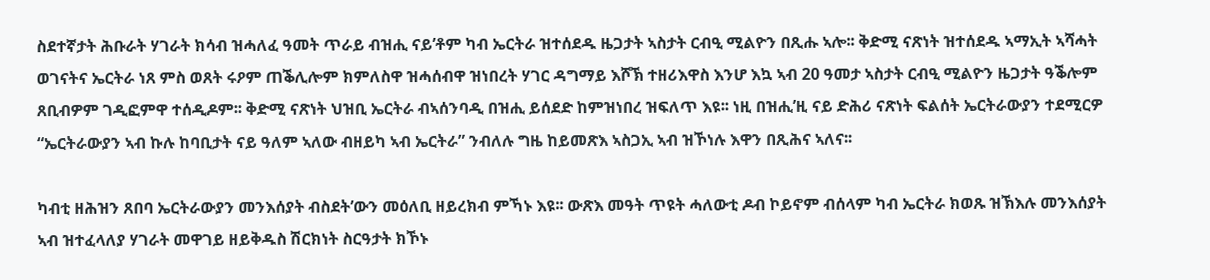ስደተኛታት ሕቡራት ሃገራት ክሳብ ዝሓለፈ ዓመት ጥራይ ብዝሒ ናይ’ቶም ካብ ኤርትራ ዝተሰደዱ ዜጋታት ኣስታት ርብዒ ሚልዮን በጺሑ ኣሎ፡፡ ቅድሚ ናጽነት ዝተሰደዱ ኣማኢት ኣሻሓት ወገናትና ኤርትራ ነጸ ምስ ወጸት ሩዖም ጠቕሊሎም ክምለስዋ ዝሓሰብዋ ዝነበረት ሃገር ዳግማይ እሾኽ ተዘሪእዋስ እንሆ እኳ ኣብ 20 ዓመታ ኣስታት ርብዒ ሚልዮን ዜጋታት ዓቕሎም ጸቢብዎም ገዲፎምዋ ተሰዲዶም፡፡ ቅድሚ ናጽነት ህዝቢ ኤርትራ ብኣሰንባዲ በዝሒ ይሰደድ ከምዝነበረ ዝፍለጥ እዩ፡፡ ነዚ በዝሒ’ዚ ናይ ድሕሪ ናጽነት ፍልሰት ኤርትራውያን ተደሚርዎ “ኤርትራውያን ኣብ ኩሉ ከባቢታት ናይ ዓለም ኣለው ብዘይካ ኣብ ኤርትራ” ንብለሉ ግዜ ከይመጽእ ኣስጋኢ ኣብ ዝኾነሉ እዋን በጺሕና ኣለና፡፡

ካብቲ ዘሕዝን ጸበባ ኤርትራውያን መንእሰያት ብስደት’ውን መዕለቢ ዘይረክብ ምኻኑ እዩ፡፡ ውጽእ መዓት ጥዩት ሓለውቲ ዶብ ኮይኖም ብሰላም ካብ ኤርትራ ክወጹ ዝኽእሉ መንእሰያት ኣብ ዝተፈላለያ ሃገራት መዋገይ ዘይቅዱስ ሽርክነት ስርዓታት ክኾኑ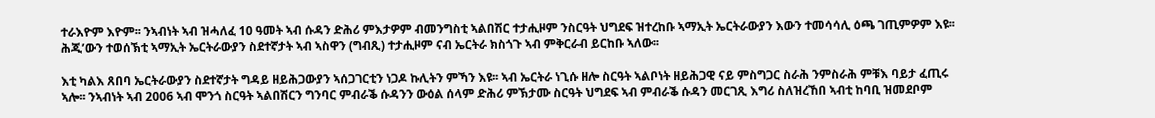ተራእዮም እዮም፡፡ ንኣብነት ኣብ ዝሓለፈ 10 ዓመት ኣብ ሱዳን ድሕሪ ምእታዎም ብመንግስቲ ኣልበሽር ተታሒዞም ንስርዓት ህግደፍ ዝተረከቡ ኣማኢት ኤርትራውያን እውን ተመሳሳሊ ዕጫ ገጢምዎም እዩ፡፡ ሕጂ’ውን ተወሰኽቲ ኣማኢት ኤርትራውያን ስደተኛታት ኣብ ኣስዋን (ግብጺ) ተታሒዞም ናብ ኤርትራ ክስጎጉ ኣብ ምቅርራብ ይርከቡ ኣለው፡፡

እቲ ካልእ ጸበባ ኤርትራውያን ስደተኛታት ግዳይ ዘይሕጋውያን ኣሰጋገርቲን ነጋዶ ኩሊትን ምኻን እዩ፡፡ ኣብ ኤርትራ ነጊሱ ዘሎ ስርዓት ኣልቦነት ዘይሕጋዊ ናይ ምስግጋር ስራሕ ንምስራሕ ምቹእ ባይታ ፈጢሩ ኣሎ፡፡ ንኣብነት ኣብ 2006 ኣብ ሞንጎ ስርዓት ኣልበሽርን ግንባር ምብራቕ ሱዳንን ውዕል ሰላም ድሕሪ ምኽታሙ ስርዓት ህግደፍ ኣብ ምብራቕ ሱዳን መርገጺ እግሪ ስለዝረኸበ ኣብቲ ከባቢ ዝመደቦም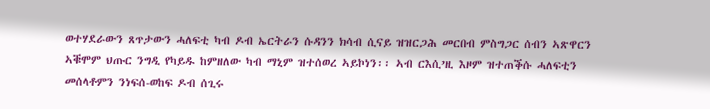ወተሃደራውን ጸጥታውን ሓለፍቲ ካብ ዶብ ኤርትራን ሱዳንን ክሳብ ሲናይ ዝዝርጋሕ መርበብ ምስግጋር ሰብን ኣጽዋርን ኣቑሞም ህጡር ንግዲ የካይዱ ከምዘለው ካብ ማኒም ዝተሰወረ ኣይኮነን፡፡ ኣብ ርእሲ’ዚ እዞም ዝተጠቕሱ ሓለፍቲን መሰላቶምን ንነፍሰ-ወከፍ ዶብ ሰጊሩ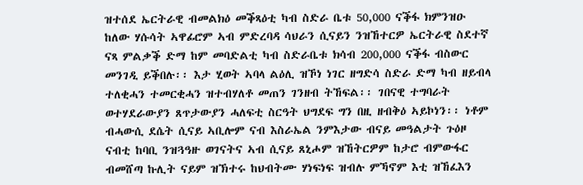ዝተሰደ ኤርትራዊ ብመልክዕ መቕጻዕቲ ካብ ስድራ ቤቱ 50,000 ናቕፋ ክምንዝዑ ከለው ሃሱሳት ኣዋፊሮም ኣብ ምድረባዳ ሳህራን ሲናይን ንዝኸተርዎ ኤርትራዊ ስደተኛ ናጻ ምልቃቕ ድማ ከም መባድልቲ ካብ ስድራቤቱ ክሳብ 200,000 ናቕፋ ብስውር መንገዲ ይቕበሉ፡፡ እታ ሂወት ኣባላ ልዕሊ ዝኾነ ነገር ዘግድሳ ስድራ ድማ ካብ ዘይብላ ተለቂሓን ተመርቂሓን ዝተብሃለቶ መጠን ገንዘብ ትኸፍል፡፡ ገበናዊ ተግባራት ወተሃደራውያን ጸጥታውያን ሓለፍቲ ስርዓት ህግደፍ ግን በዚ ዘብቅዕ ኣይኮነን፡፡ ነቶም ብሓውሲ ደሴት ሲናይ ኣቢሎም ናብ እስራኤል ንምእታው ብናይ መዓልታት ጉዕዞ ናብቲ ከባቢ ንዝጓዓዙ ወገናትና ኣብ ሲናይ ጸኒሖም ዝኸትርዎም ከታሮ ብምውፋር ብመሸጣ ኩሊት ናይም ዝኽተሩ ከህብትሙ ሃነፍነፍ ዝብሉ ምኻኖም እቲ ዝኸፈእን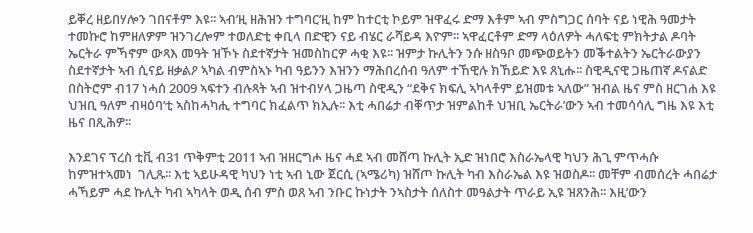ይቐረ ዘይበሃሎን ገበናቶም እዩ፡፡ ኣብ’ዚ ዘሕዝን ተግባር’ዚ ከም ከተርቲ ኮይም ዝዋፈሩ ድማ እቶም ኣብ ምስግጋር ሰባት ናይ ነዊሕ ዓመታት ተመኩሮ ከምዘለዎም ዝንገረሎም ተወለድቲ ቀቢላ በድዊን ናይ ብሄር ራሻይዳ እዮም፡፡ ኣዋፈርቶም ድማ ላዕለዎት ሓለፍቲ ምክትታል ዶባት ኤርትራ ምኻኖም ውጻእ መዓት ዝኾኑ ስደተኛታት ዝመስከርዎ ሓቂ እዩ፡፡ ዝምታ ኩሊትን ንሱ ዘስዓቦ መጭወይትን መቕተልትን ኤርትራውያን ስደተኛታት ኣብ ሲናይ ዘቃልዖ ኣካል ብምስኣኑ ካብ ዓይንን እዝንን ማሕበረሰብ ዓለም ተኸዊሉ ክኸይድ እዩ ጸኒሑ፡፡ ስዊዲናዊ ጋዜጠኛ ዶናልድ በስትሮም ብ17 ነሓሰ 2009 ኣፍተን ብሉጻት ኣብ ዝተብሃላ ጋዜጣ ስዊዲን “ደቅና ክፍሊ ኣካላቶም ይዝመቱ ኣለው” ዝብል ዜና ምስ ዘርገሐ እዩ ህዝቢ ዓለም ብዛዕባ’ቲ ኣስከሓካሒ ተግባር ክፈልጥ ክኢሉ፡፡ እቲ ሓበሬታ ብቐጥታ ዝምልከቶ ህዝቢ ኤርትራ’ውን ኣብ ተመሳሳሊ ግዜ እዩ እቲ ዜና በጺሕዎ፡፡

እንደገና ፕረስ ቲቪ ብ31 ጥቅምቲ 2011 ኣብ ዝዘርግሖ ዜና ሓደ ኣብ መሸጣ ኩሊት ኢድ ዝነበሮ እስራኤላዊ ካህን ሕጊ ምጥሓሱ ከምዝተኣመነ  ገሊጹ፡፡ እቲ ኣይሁዳዊ ካህን ነቲ ኣብ ኒው ጀርሲ (ኣሜሪካ) ዝሸጦ ኩሊት ካብ እስራኤል እዩ ዝወስዶ፡፡ መቸም ብመሰረት ሓበሬታ ሓኻይም ሓደ ኩሊት ካብ ኣካላት ወዲ ሰብ ምስ ወጸ ኣብ ንቡር ኩነታት ንኣስታት ሰለስተ መዓልታት ጥራይ ኢዩ ዝጸንሕ፡፡ እዚ’ውን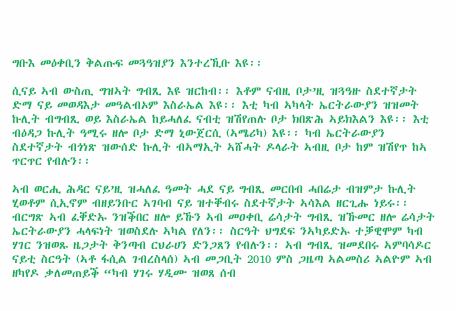ግቡእ መዕቀቢን ቅልጡፍ መጓዓዝያን እንተረኺቡ እዩ፡፡

ሲናይ ኣብ ውስጢ ግዝኣት ግብጺ እዩ ዝርከብ፡፡ እቶም ናብዚ ቦታ’ዚ ዝጓዓዙ ስደተኛታት ድማ ናይ መወዳእታ መዓልብኦም እስራኤል እዩ፡፡ እቲ ካብ ኣካላት ኤርትራውያን ዝዝመት ኩሊት ብግብጺ ወይ እስራኤል ከይሓለፈ ናብቲ ዝሽየጠሉ ቦታ ክበጽሕ ኣይክእልን እዩ፡፡ እቲ ብዕዳጋ ኩሊት ዓሚሩ ዘሎ ቦታ ድማ ኒውጀርሲ (ኣሜሪካ) እዩ፡፡ ካብ ኤርትራውያን ስደተኛታት ብጎነጽ ዝውሰድ ኩሊት ብኣማኢት ኣሸሓት ዶላራት ኣብዚ ቦታ ከም ዝሽየጥ ከኣ ጥርጥር የብሉን፡፡

ኣብ ወርሒ ሕዳር ናይ’ዚ ዝሓለፈ ዓመት ሓደ ናይ ግብጺ መርበብ ሓበሬታ ብዝምታ ኩሊት ሂወቶም ሲኢኖም ብዘይንቡር ኣገባብ ናይ ዝተቐብሩ ስደተኛታት ኣሳእል ዘርጊሑ ነይሩ፡፡ ብርግጽ ኣብ ፈቐድኡ ንዝቕበር ዘሎ ይኹን ኣብ መዐቀቢ ሬሳታት ግብጺ ዝኹመር ዘሎ ሬሳታት ኤርትራውያን ሓላፍነት ዝወስደሉ ኣካል የለን፡፡ ስርዓት ህግደፍ ንኣካይድኡ ተቓዊሞም ካብ ሃገር ንዝወጹ ዜጋታት ቅንጣብ ርህራሀን ድንጋጸን የብሉን፡፡ ኣብ ግብጺ ዝመደበሩ ኣምባሳዶር ናይቲ ስርዓት (ኣቶ ፋሲል ገብረስላሰ) ኣብ መጋቢት 2010 ምስ ጋዜጣ ኣልመስሪ ኣልዮም ኣብ ዘካየዶ ቃለመጠይቕ “ካብ ሃገሩ ሃዲሙ ዝወጸ ሰብ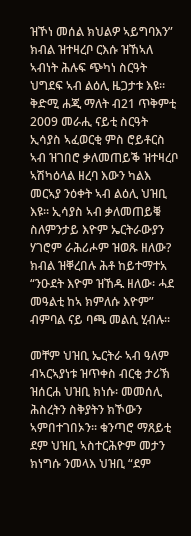ዝኾነ መሰል ክህልዎ ኣይግባእን” ክብል ዝተዛረቦ ርእሱ ዝኸኣለ ኣብነት ሕሉፍ ጭካነ ስርዓት ህግደፍ ኣብ ልዕሊ ዜጋታቱ እዩ፡፡ ቅድሚ ሐጂ ማለት ብ21 ጥቅምቲ 2009 መራሒ ናይቲ ስርዓት ኢሳያስ ኣፈወርቂ ምስ ሮይቶርስ ኣብ ዝገበሮ ቃለመጠይቕ ዝተዛረቦ ኣሽካዕላል ዘረባ እውን ካልእ መርኣያ ንዕቀት ኣብ ልዕሊ ህዝቢ እዩ፡፡ ኢሳያስ ኣብ ቃለመጠይቑ ስለምንታይ እዮም ኤርትራውያን ሃገሮም ራሕሪሖም ዝወጹ ዘለው? ክብል ዝቐረበሉ ሕቶ ከይተማተአ “ንዑደት እዮም ዝኸዱ ዘለው፡ ሓደ መዓልቲ ከኣ ክምለሱ እዮም” ብምባል ናይ ባጫ መልሲ ሂብሉ፡፡

መቸም ህዝቢ ኤርትራ ኣብ ዓለም ብኣርኣያነቱ ዝጥቀስ ብርቂ ታሪኽ ዝሰርሐ ህዝቢ ክነሱ፡ መመሰሊ ሕስረትን ስቅያትን ክኾውን ኣምበተገበኦን፡፡ ቁንጣሮ ማጸይቲ ደም ህዝቢ ኣስተርሕዮም መታን ክነግሱ ንመላእ ህዝቢ “ደም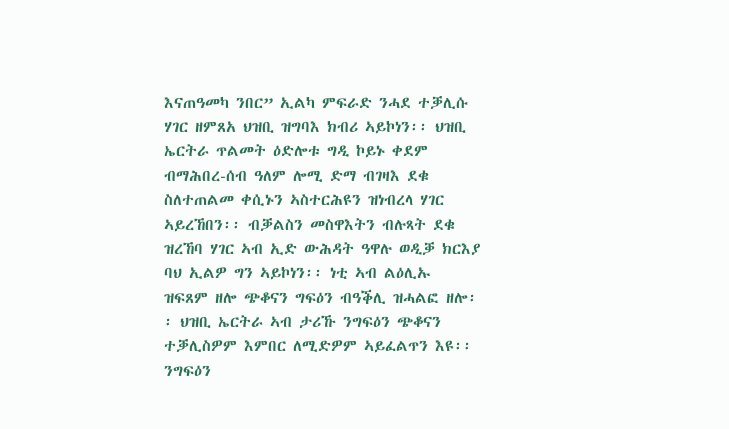እናጠዓመካ ንበር” ኢልካ ምፍራድ ንሓደ ተቓሊሱ ሃገር ዘምጸአ ህዝቢ ዝግባእ ክብሪ ኣይኮነን፡፡ ህዝቢ ኤርትራ ጥልመት ዕድሎቱ ግዲ ኮይኑ ቀደም ብማሕበረ-ሰብ ዓለም ሎሚ ድማ ብገዛእ ደቁ ስለተጠልመ ቀሲኑን ኣስተርሕዩን ዝነብረላ ሃገር ኣይረኸበን፡፡ ብቓልስን መስዋእትን ብሉጻት ደቁ ዝረኸባ ሃገር ኣብ ኢድ ውሕዳት ዓዋሉ ወዲቓ ክርእያ ባህ ኢልዎ ግን ኣይኮነን፡፡ ነቲ ኣብ ልዕሊኡ ዝፍጸም ዘሎ ጭቆናን ግፍዕን ብዓቕሊ ዝሓልፎ ዘሎ፡፡ ህዝቢ ኤርትራ ኣብ ታሪኹ ንግፍዕን ጭቆናን ተቓሊስዎም እምበር ለሚድዎም ኣይፈልጥን እዩ፡፡ ንግፍዕን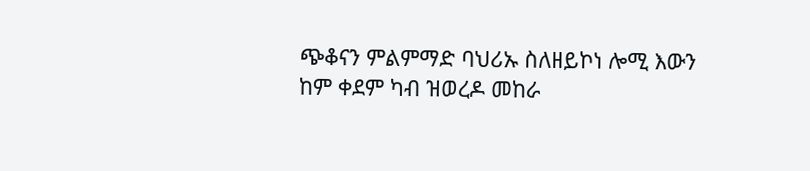ጭቆናን ምልምማድ ባህሪኡ ስለዘይኮነ ሎሚ እውን ከም ቀደም ካብ ዝወረዶ መከራ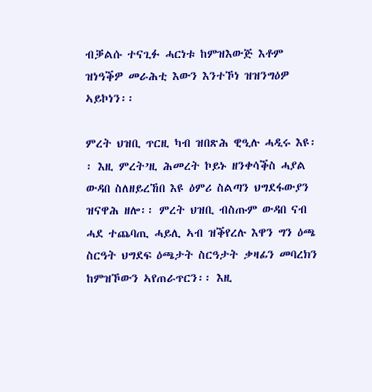ብቓልሱ ተናጊፉ ሓርነቱ ከምዝእውጅ እቶም ዝነዓቕዎ መራሕቲ እውን እንተኾነ ዝዝንግዕዎ ኣይኮነን፡፡

ምረት ህዝቢ ጥርዚ ካብ ዝበጽሕ ዊዒሉ ሓዲሩ እዩ፡፡ እዚ ምረት’ዚ ሕመረት ኮይኑ ዘንቀሳቕስ ሓያል ውዳበ ስለዘይረኸበ እዩ ዕምሪ ስልጣን ህግደፋውያን ዝናዋሕ ዘሎ፡፡ ምረት ህዝቢ ብስጡም ውዳበ ናብ ሓደ ተጨባጢ ሓይሊ ኣብ ዝቕየረሉ እዋን ግን ዕጫ ስርዓት ህግደፍ ዕጫታት ስርዓታት ቃዛፊን መባረክን ከምዝኾውን ኣየጠራጥርን፡፡ እዚ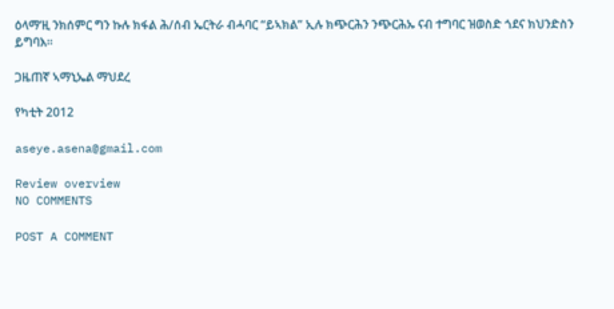ዕላማ’ዚ ንክሰምር ግን ኩሉ ክፋል ሕ/ሰብ ኤርትራ ብሓባር “ይኣክል” ኢሉ ክጭርሕን ንጭርሕኡ ናብ ተግባር ዝወስድ ጎደና ክህንድስን ይግባእ፡፡

ጋዜጠኛ ኣማኒኤል ማህደረ

የካቲት 2012

aseye.asena@gmail.com

Review overview
NO COMMENTS

POST A COMMENT